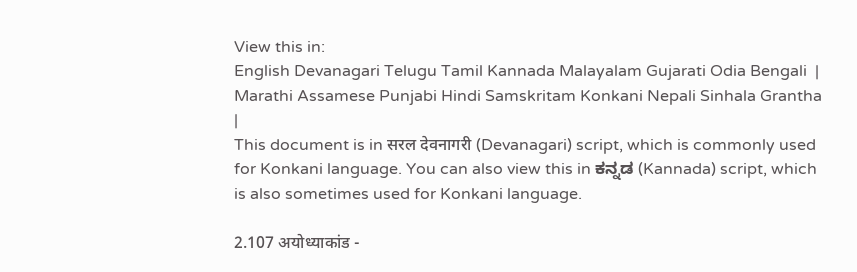View this in:
English Devanagari Telugu Tamil Kannada Malayalam Gujarati Odia Bengali  |
Marathi Assamese Punjabi Hindi Samskritam Konkani Nepali Sinhala Grantha  |
This document is in सरल देवनागरी (Devanagari) script, which is commonly used for Konkani language. You can also view this in ಕನ್ನಡ (Kannada) script, which is also sometimes used for Konkani language.

2.107 अयोध्याकांड -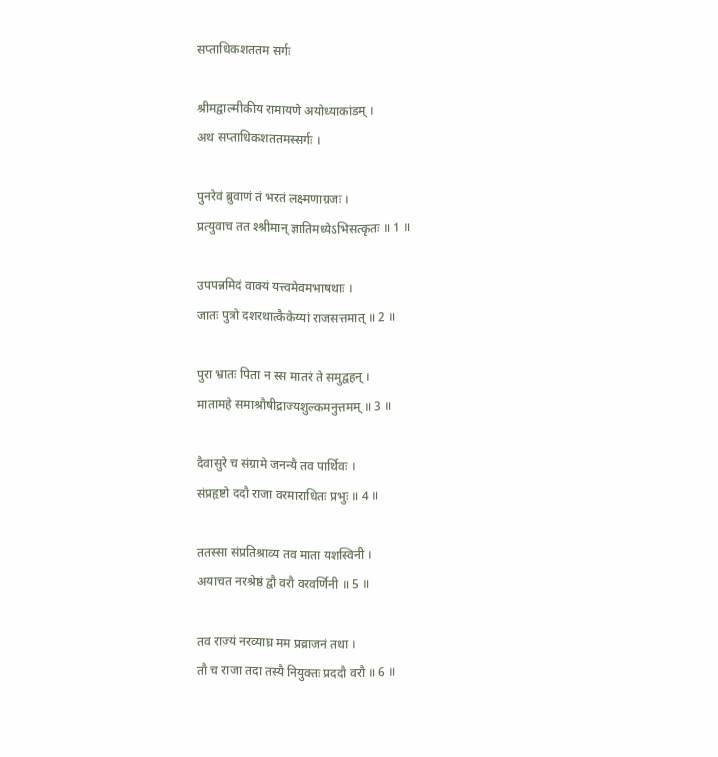सप्ताधिकशततम सर्गः

श्रीमद्वाल्मीकीय रामायणे अयोध्याकांडम् ।
अथ सप्ताधिकशततमस्सर्गः ।

पुनरेवं ब्रुवाणं तं भरतं लक्ष्मणाग्रजः ।
प्रत्युवाच तत श्श्रीमान् ज्ञातिमध्येऽभिसत्कृतः ॥ 1 ॥

उपपन्नमिदं वाक्यं यत्त्वमेवमभाषथाः ।
जातः पुत्रो दशरथात्कैकेय्यां राजसत्तमात् ॥ 2 ॥

पुरा भ्रातः पिता न स्स मातरं ते समुद्वहन् ।
मातामहे समाश्रौषीद्राज्यशुल्कमनुत्तमम् ॥ 3 ॥

दैवासुरे च संग्रामे जनन्यै तव पार्थिवः ।
संप्रहृष्टो ददौ राजा वरमाराधितः प्रभुः ॥ 4 ॥

ततस्सा संप्रतिश्राव्य तव माता यशस्विनी ।
अयाचत नरश्रेष्ठं द्वौ वरौ वरवर्णिनी ॥ 5 ॥

तव राज्यं नरव्याघ्र मम प्रव्राजनं तथा ।
तौ च राजा तदा तस्यै नियुक्तः प्रददौ वरौ ॥ 6 ॥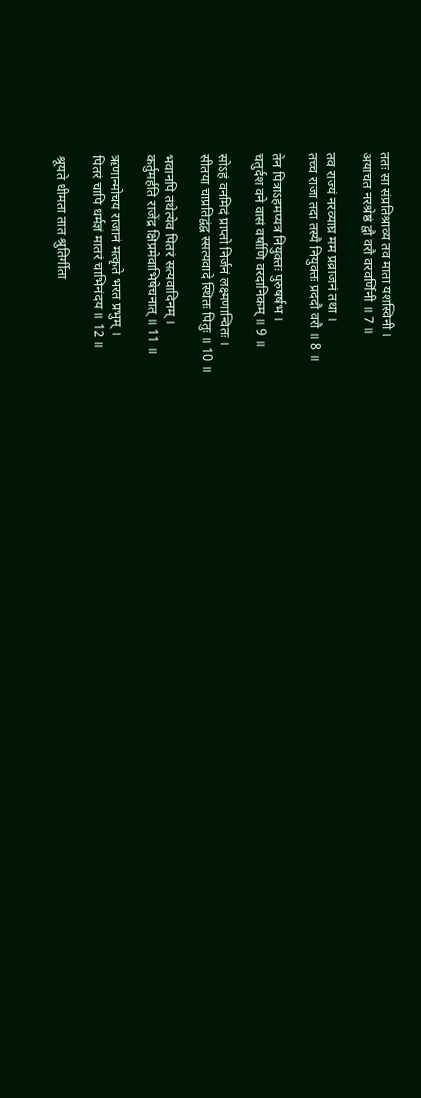ततः सा संप्रतिश्राव्य तव माता यशस्विनी ।
अयाचत नरश्रेष्ठं द्वौ वरौ वरवर्णिनी ॥ 7 ॥

तव राज्यं नरव्याघ्र मम प्रव्राजनं तथा ।
तच्च राजा तदा तस्यै नियुक्तः प्रददौ वरौ ॥ 8 ॥

तेन पित्राऽहमप्यत्र नियुक्तः पुरुषर्षभ ।
चतुर्दश वने वासं वर्षाणि वरदानिकम् ॥ 9 ॥

सोऽहं वनमिदं प्राप्तो निर्जनं लक्ष्मणान्वितः ।
सीतया चाप्रतिद्वंद्व स्सत्यवादे स्थितः पितुः ॥ 10 ॥

भवानपि तथेत्येव पितरं सत्यवादिनम् ।
कर्तुमर्हति राजेंद्र क्षिप्रमेवाभिषेचनात् ॥ 11 ॥

ऋणान्मोचय राजानं मत्कृते भरत प्रभुम् ।
पितरं चापि धर्मज्ञं मातरं चाभिनंदय ॥ 12 ॥

श्रूयते धीमता तात श्रुतिर्गीता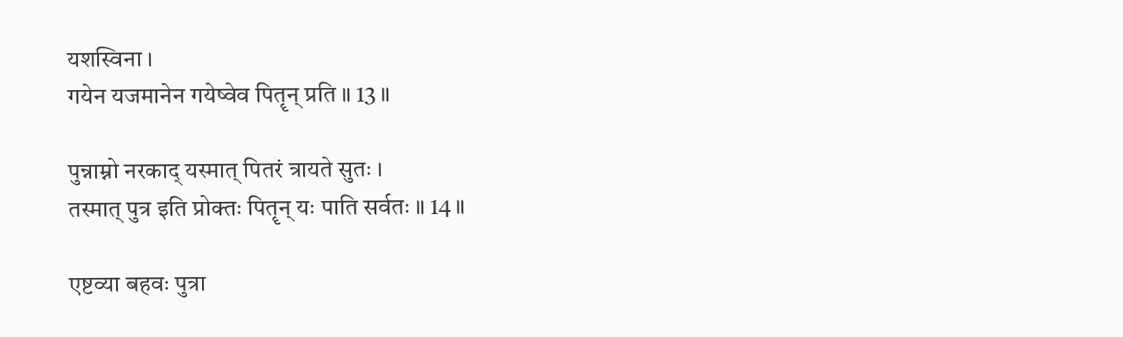यशस्विना ।
गयेन यजमानेन गयेष्वेव पितॄन् प्रति ॥ 13 ॥

पुन्नाम्नो नरकाद् यस्मात् पितरं त्रायते सुतः ।
तस्मात् पुत्र इति प्रोक्तः पितॄन् यः पाति सर्वतः ॥ 14 ॥

एष्टव्या बहवः पुत्रा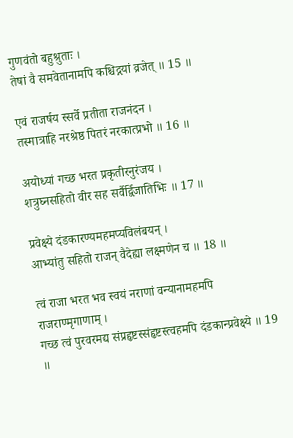गुणवंतो बहुश्रुताः ।
तेषां वै समवेतानामपि कश्चिद्गयां व्रजेत् ॥ 15 ॥

एवं राजर्षय स्सर्वे प्रतीता राजनंदन ।
तस्मात्राहि नरश्रेष्ठ पितरं नरकात्प्रभो ॥ 16 ॥

अयोध्यां गच्छ भरत प्रकृतीरनुरंजय ।
शत्रुघ्नसहितो वीर सह सर्वैर्द्विजातिभिः ॥ 17 ॥

प्रवेक्ष्ये दंडकारण्यमहमप्यविलंबयन् ।
आभ्यांतु सहितो राजन् वैदेह्या लक्ष्मणेन च ॥ 18 ॥

त्वं राजा भरत भव स्वयं नराणां वन्यानामहमपि राजराण्मृगाणाम् ।
गच्छ त्वं पुरवरमद्य संप्रहृष्टस्संहृष्टस्त्वहमपि दंडकान्प्रवेक्ष्ये ॥ 19 ॥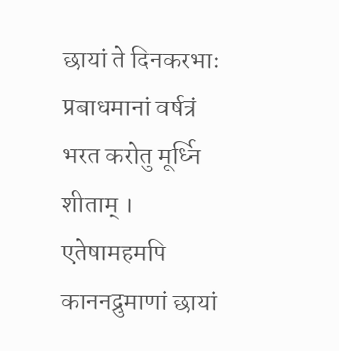छायां ते दिनकरभाः प्रबाधमानां वर्षत्रं भरत करोतु मूर्ध्नि शीताम् ।
एतेषामहमपि काननद्रुमाणां छायां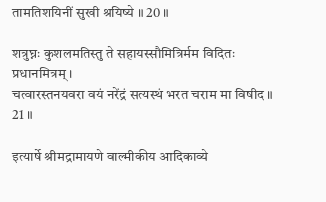तामतिशयिनीं सुखी श्रयिष्ये ॥ 20 ॥

शत्रुघ्नः कुशलमतिस्तु ते सहायस्सौमित्रिर्मम विदितः प्रधानमित्रम् ।
चत्वारस्तनयवरा वयं नरेंद्रं सत्यस्थं भरत चराम मा विषीद ॥ 21 ॥

इत्यार्षे श्रीमद्रामायणे वाल्मीकीय आदिकाव्ये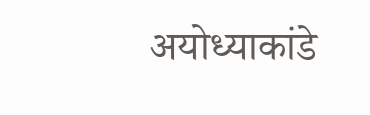अयोध्याकांडे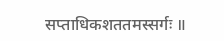सप्ताधिकशततमस्सर्गः ॥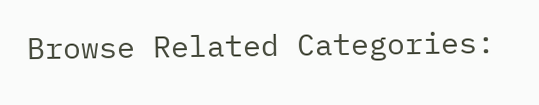Browse Related Categories: